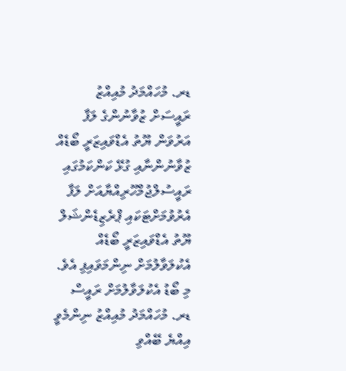ޑރ. މުހައްމަދު މުއިއްޒު
ރައީސަށް ޒުވާނުންގެ ލަފާ އަރުވަން ޔޫތު އެޑްވައިޒަރީ ބޯޑެއް
ޒުވާނުންނާއި ގުޅޭ ކަންކަމުގައި ރައީސުލްޖުމްހޫރިއްޔާއަށް ލަފާ އެރުވުމަށްޓަކައި ޕްރެޒިޑެންޝަލް ޔޫތު އެޑްވައިޒަރީ ބޯޑެއް އެކުލަވާލުމަށް ނިންމަވައިފި އެވެ.
މި ބޯޑު އެކުލަވާލުމަށް ރައީސް ޑރ. މުހައްމަދު މުއިއްޒު ނިންމެވީ އިއްޔެ ބޭއްވި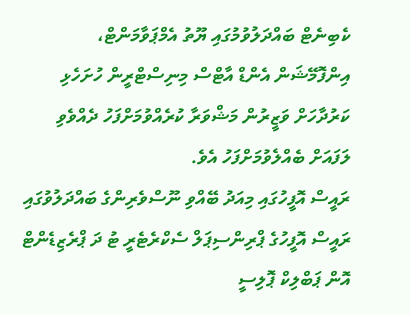ކެބިނެޓް ބައްދަލުވުމުގައި ޔޫތު އެމްޕަވާމަންޓް، އިންފޮމޭޝަން އެންޑް އާޓްސް މިނިސްޓްރީން ހުށަހެޅި ކަރުދާހަށް ވަޒީރުން މަޝްވަރާ ކުރެއްވުމަށްފަހު ދެއްވެވި ލަފައަށް ބެއްލެވުމަށްފަހު އެވެ.
ރައީސް އޮފީހުގައި މިއަދު ބޭއްވި ނޫސްވެރިންގެ ބައްދަލުވުގައި ރައީސް އޮފީހުގެ ޕްރިންސިޕަލް ސެކްރެޓެރީ ޓު ދަ ޕްރެޒިޑެންޓް އޮން ޕަބްލިކް ޕޮލިސީ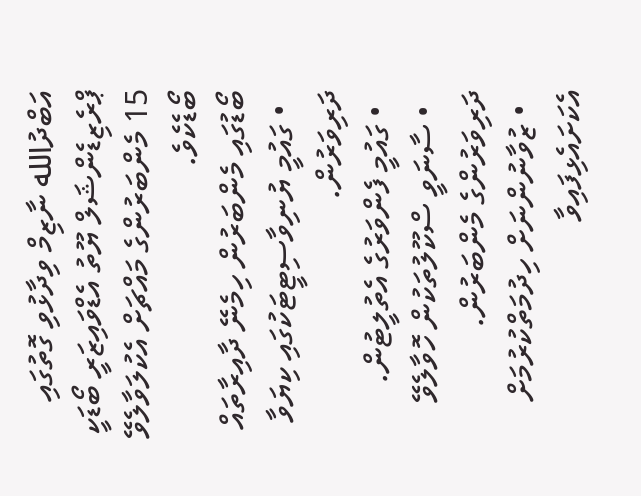އަބްދުالله ނާޒިމް ވިދާޅުވި ގޮތުގައި ޕްރެޒިޑެންޝަލް ޔޫތު އެޑްވައިޒަރީ ބޯޑަކީ 15 މެންބަރުންގެ މައްޗަށް އެކުލަވާލެވޭ ބޯޑެކެވެ.
ބޯޑުގައި މެންބަރުން ހިމެނޭ ދާއިރާތައް
  • ގައުމީ ޔުނިވާސިޓީޓަކުގައި ކިޔަވާ ދަރިވަރުން.
  • ގައުމީ ފެންވަރުގެ އެތުލީޓުން.
  • ސާނަވީ ސްކޫލުތަކުން ހޮވާލެވޭ ދަރިވަރުންގެ މެންބަރުން.
  • ޒުވާނުންނަށް ހިދުމަތްކުރުމަށް އެކަށައެޅިފައިވާ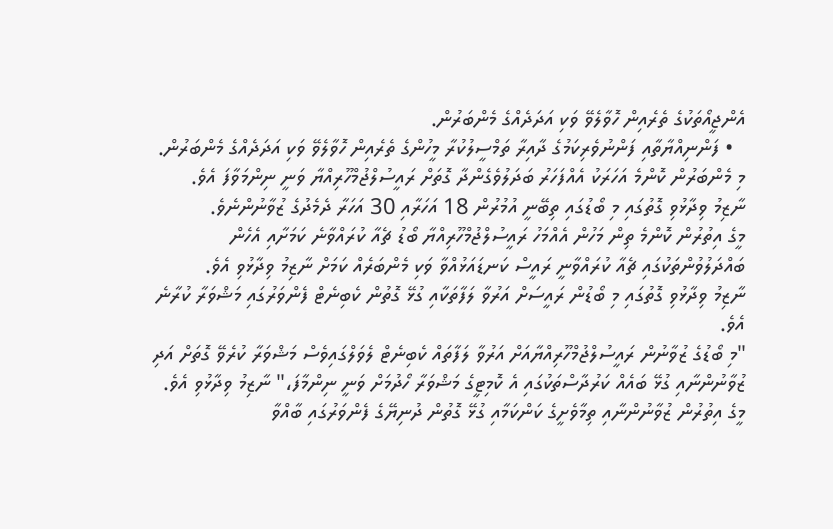އެންޖީއޯތަކުގެ ތެރެއިން ހޮވާލެވޭ ވަކި އަދަދެއްގެ މެންބަރުން.
  • ފަންނިއްޔާތާއި ފަންނުވެރިކަމުގެ ދާއިރާ ތަމްސީލުކުރާ މީހުންގެ ތެރެއިން ހޮވާލެވޭ ވަކި އަދަދެއްގެ މެންބަރުން.
މި މެންބަރުން ކޮންމެ އަހަރަކު އެއްފަހަރު ބަދަލުވެގެންދާ ގޮތަށް ރައީސުލްޖުމްހޫރިއްޔާ ވަނީ ނިންމަވާފަ އެވެ.
ނާޒިމު ވިދާޅުވި ގޮތުގައި މި ބޯޑުގައި ތިބޭނީ އުމުރުން 18 އަހަރާއި 30 އަހަރާ ދެމެދުގެ ޒުވާނުންނެވެ.
މީގެ އިތުރުން ކޮންމެ ތިން މަހުން އެއްމަހު ރައީސުލްޖުމްހޫރިއްޔާ ބޯޑު ޗެއާ ކުރައްވާނެ ކަމަށާއި އެހެން ބައްދަލުވުންތަކުގައި ޗެއާ ކުރައްވާނީ ރައީސް ކަނޑައަޅުއްވާ ވަކި މެންބަރެއް ކަމަށް ނާޒިމު ވިދާޅުވި އެވެ.
ނާޒިމު ވިދާޅުވި ގޮތުގައި މި ބޯޑުން ރައީސަށް އަރުވާ ލަފާތަކާއި ގުޅޭ ގޮތުން ކެބިނެޓް ފެންވަރުގައި މަޝްވަރާ ކުރާނެ އެވެ.
"މި ބޯޑުގެ ޒުވާނުން ރައީސުލްޖުމްހޫރިއްޔާއަށް އަރުވާ ލަފާތައް ކެބިނެޓް ލެވަލްގައިވެސް މަޝްވަރާ ކުރެވޭ ގޮތަށް އަދި ޒުވާނުންނާއި ގުޅޭ ބައެއް ކަރުދާސްތަކުގައި އެ ކޮމިޓީގެ މަޝްވަރާ ހޯދުމަށް ވަނީ ނިންމާފަ،" ނާޒިމު ވިދާޅުވި އެވެ.
މީގެ އިތުރުން ޒުވާނުންނާއި ތިމާވެށީގެ ކަންކަމާއި ގުޅޭ ގޮތުން ދުނިޔޭގެ ފެންވަރުގައި ބާއްވާ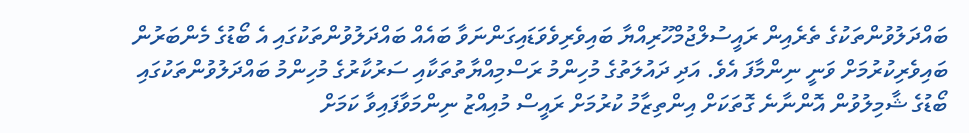ބައްދަލުވުންތަކުގެ ތެރެއިން ރައީސުލްޖުމްހޫރިއްޔާ ބައިވެރިވެވަޑައިގަންނަވާ ބައެއް ބައްދަލުވުންތަކުގައި އެ ބޯޑުގެ މެންބަރުން ބައިވެރިކުރުމަށް ވަނީ ނިންމާފަ އެވެ. އަދި ދައުލަތުގެ މުހިންމު ރަސްމިއްޔާތުތަކާއި ސަރުކާރުގެ މުހިންމު ބައްދަލުވުންތަކުގައި ބޯޑުގެ ޝާމިލުވުން އޮންނާނެ ގޮތަކަށް އިންތިޒާމު ކުރުމަށް ރައީސް މުއިއްޒު ނިންމަވާފައިވާ ކަމަށް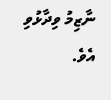ނާޒިމު ވިދާޅުވި އެވެ.